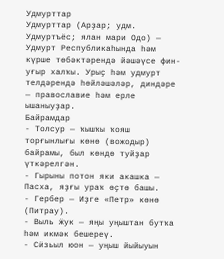Удмурттар
Удмурттар (Арҙар; удм. Удмуртъёс; ялан мари Одо) — Удмурт Республикаһында һәм күрше төбәктәрендә йәшәүсе фин-уғыр халҡы. Урыҫ һәм удмурт телдәрендә һөйләшәләр, диндәре — православие һәм ерле ышаныуҙар.
Байрамдар
- Толсур — ҡышҡы ҡояш торғынлығы көнө (вожодыр) байрамы, был көндө туйҙар үткәрелгән.
- Гырыны потон яки акашка — Пасха, яҙғы ураҡ өҫтө башы.
- Гербер — Иҙге «Петр» көнө (Питрау).
- Выль ӝук — яңы уңыштан бутҡа һәм икмәк бешереү.
- Сӥзьыл юон — уңыш йыйыуын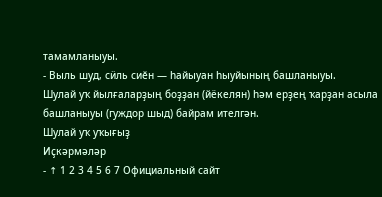тамамланыуы.
- Выль шуд, сӥль сиӗн — һайыуан һыуйының башланыуы.
Шулай уҡ йылғаларҙың боҙҙан (йёкелян) һәм ерҙең ҡарҙан асыла башланыуы (гуждор шыд) байрам ителгән.
Шулай уҡ уҡығыҙ
Иҫкәрмәләр
- ↑ 1 2 3 4 5 6 7 Официальный сайт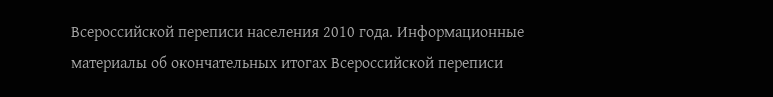Всероссийской переписи населения 2010 года. Информационные материалы об окончательных итогах Всероссийской переписи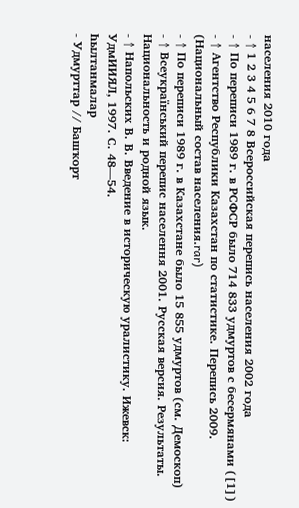населения 2010 года
- ↑ 1 2 3 4 5 6 7 8 Всероссийская перепись населения 2002 года
- ↑ По переписи 1989 г. в РСФСР было 714 833 удмуртов с бесермянами ([1])
- ↑ Агентство Республики Казахстан по статистике. Перепись 2009. (Национальный состав населения.rar)
- ↑ По переписи 1989 г. в Казахстане было 15 855 удмуртов (см. Демоскоп)
- ↑ Всеукраїнський перепис населення 2001. Русская версия. Результаты. Национальность и родной язык.
- ↑ Напольских В. В. Введение в историческую уралистику. Ижевск: УдмИИЯЛ, 1997. С. 48—54.
Һылтанмалар
- Удмурттар // Башҡорт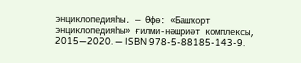энциклопедияһы. — Өфө: «Башҡорт энциклопедияһы» ғилми-нәшриәт комплексы, 2015—2020. — ISBN 978-5-88185-143-9.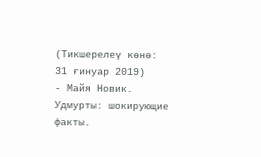(Тикшерелеү көнө: 31 ғинуар 2019)
- Майя Новик. Удмурты: шокирующие факты.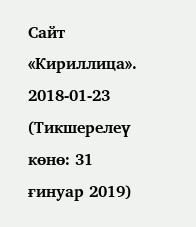Сайт «Кириллица». 2018-01-23 (Тикшерелеү көнө: 31 ғинуар 2019)